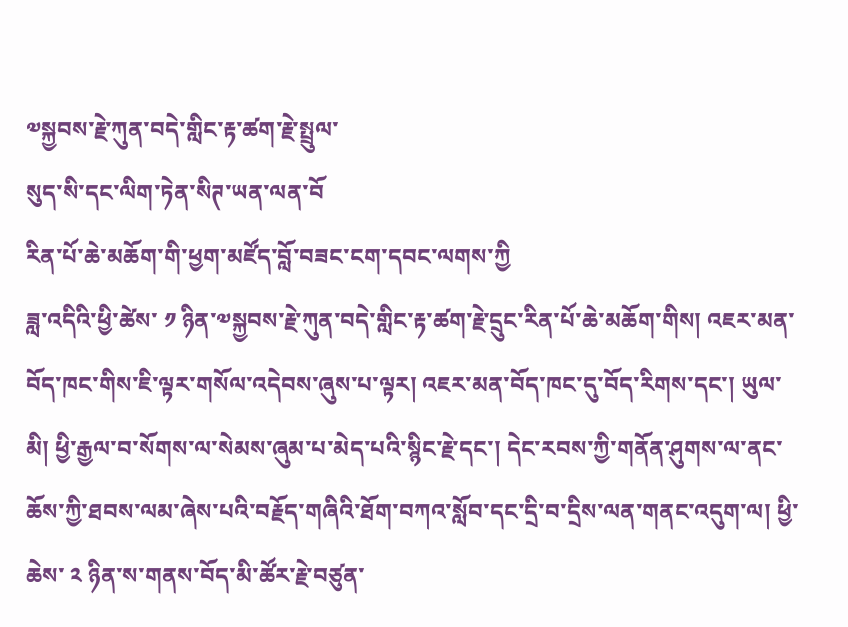༧སྐྱབས་རྗེ་ཀུན་བདེ་གླིང་རྟ་ཚག་རྗེ་སྤྲུལ་
སུད་སི་དང་ལིག་ཏེན་སིཊ་ཡན་ལན་བོ
རིན་པོ་ཆེ་མཆོག་གི་ཕྱག་མཛོད་བློ་བཟང་ངག་དབང་ལགས་ཀྱི
ཟླ་འདིའི་ཕྱི་ཚེས་ ༡ ཉིན་༧སྐྱབས་རྗེ་ཀུན་བདེ་གླིང་རྟ་ཚག་རྗེ་དྲུང་རིན་པོ་ཆེ་མཆོག་གིས། འཇར་མན་བོད་ཁང་གིས་ཇི་ལྟར་གསོལ་འདེབས་ཞུས་པ་ལྟར། འཇར་མན་བོད་ཁང་དུ་བོད་རིགས་དང་། ཡུལ་མི། ཕྱི་རྒྱལ་བ་སོགས་ལ་སེམས་ཞུམ་པ་མེད་པའི་སྙིང་རྗེ་དང་། དེང་རབས་ཀྱི་གནོན་ཤུགས་ལ་ནང་ཆོས་ཀྱི་ཐབས་ལམ་ཞེས་པའི་བརྗོད་གཞིའི་ཐོག་བཀའ་སློབ་དང་དྲི་བ་དྲིས་ལན་གནང་འདུག་ལ། ཕྱི་ཆེས་ ༢ ཉིན་ས་གནས་བོད་མི་ཚོར་རྗེ་བཙུན་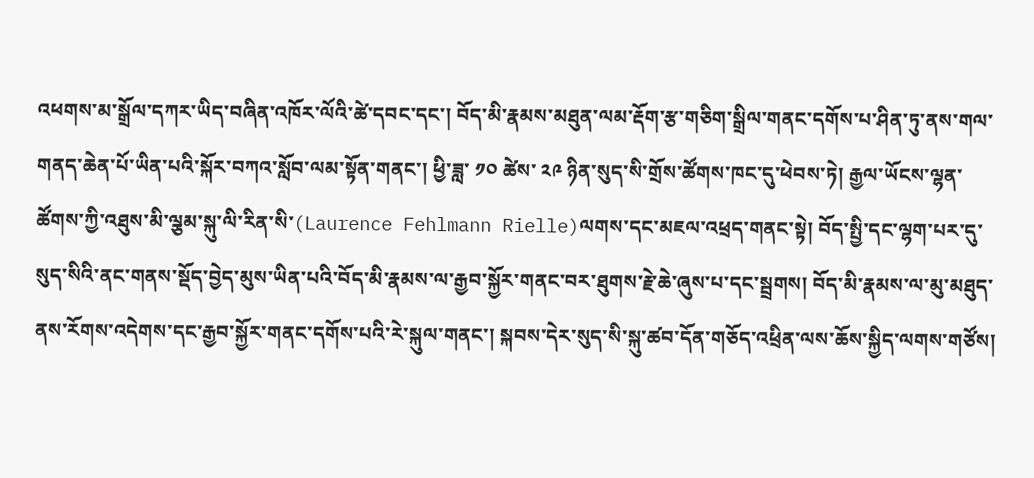འཕགས་མ་སྒྲོལ་དཀར་ཡིད་བཞིན་འཁོར་ལོའི་ཚེ་དབང་དང་། བོད་མི་རྣམས་མཐུན་ལམ་རྡོག་རྩ་གཅིག་སྒྲིལ་གནང་དགོས་པ་ཤིན་ཏུ་ནས་གལ་གནད་ཆེན་པོ་ཡིན་པའི་སྐོར་བཀའ་སློབ་ལམ་སྟོན་གནང་། ཕྱི་ཟླ་ ༡༠ ཚེས་ ༢༩ ཉིན་སུད་སི་གྲོས་ཚོགས་ཁང་དུ་ཕེབས་ཏེ། རྒྱལ་ཡོངས་ལྷན་ཚོགས་ཀྱི་འཐུས་མི་ལྕམ་སྐུ་ལི་རིན་སི་(Laurence Fehlmann Rielle)ལགས་དང་མཇལ་འཕྲད་གནང་སྟེ། བོད་སྤྱི་དང་ལྷག་པར་དུ་སུད་སིའི་ནང་གནས་སྡོད་བྱེད་མུས་ཡིན་པའི་བོད་མི་རྣམས་ལ་རྒྱབ་སྐྱོར་གནང་བར་ཐུགས་རྗེ་ཆེ་ཞུས་པ་དང་སྦྲགས། བོད་མི་རྣམས་ལ་མུ་མཐུད་ནས་རོགས་འདེགས་དང་རྒྱབ་སྐྱོར་གནང་དགོས་པའི་རེ་སྐུལ་གནང་། སྐབས་དེར་སུད་སི་སྐུ་ཚབ་དོན་གཅོད་འཕྲིན་ལས་ཆོས་སྐྱིད་ལགས་གཙོས།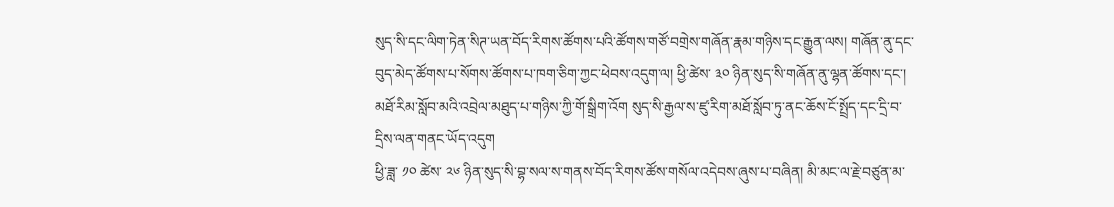སུད་སི་དང་ལིག་ཏེན་སིཊ་ཡན་བོད་རིགས་ཚོགས་པའི་ཚོགས་གཙོ་བགྲེས་གཞོན་རྣམ་གཉིས་དང་རྒྱུན་ལས། གཞོན་ནུ་དང་བུད་མེད་ཚོགས་པ་སོགས་ཚོགས་པ་ཁག་ཅིག་ཀྱང་ཕེབས་འདུག་ལ། ཕྱི་ཚེས་ ༣༠ ཉིན་སུད་སི་གཞོན་ནུ་ལྷན་ཚོགས་དང་། མཐོ་རིམ་སློབ་མའི་འབྲེལ་མཐུད་པ་གཉིས་ཀྱི་གོ་སྒྲིག་འོག སུད་སི་རྒྱལ་ས་ཛུ་རིག་མཐོ་སློབ་ཏུ་ནང་ཆོས་ངོ་སྤྲོད་དང་དྲི་བ་དྲིས་ལན་གནང་ཡོད་འདུག
ཕྱི་ཟླ་ ༡༠ ཚེས་ ༢༦ ཉིན་སུད་སི་བྷ་སལ་ས་གནས་བོད་རིགས་ཚོས་གསོལ་འདེབས་ཞུས་པ་བཞིན། མི་མང་ལ་རྗེ་བཙུན་མ་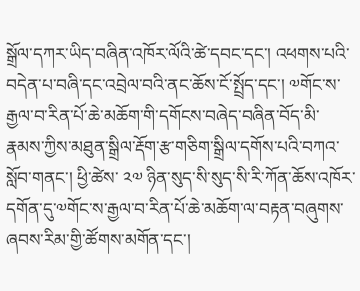སྒྲོལ་དཀར་ཡིད་བཞིན་འཁོར་ལོའི་ཚེ་དབང་དང་། འཕགས་པའི་བདེན་པ་བཞི་དང་འབྲེལ་བའི་ནང་ཆོས་ངོ་སྤྲོད་དང་། ༧གོང་ས་རྒྱལ་བ་རིན་པོ་ཆེ་མཆོག་གི་དགོངས་བཞེད་བཞིན་བོད་མི་རྣམས་ཀྱིས་མཐུན་སྒྲིལ་རྡོག་རྩ་གཅིག་སྒྲིལ་དགོས་པའི་བཀའ་སློབ་གནང་། ཕྱི་ཚེས་ ༢༧ ཉིན་སུད་སི་སུད་སི་རི་ཀོན་ཆོས་འཁོར་དགོན་དུ་༧གོང་ས་རྒྱལ་བ་རིན་པོ་ཆེ་མཆོག་ལ་བརྟན་བཞུགས་ཞབས་རིམ་གྱི་ཚོགས་མགོན་དང་།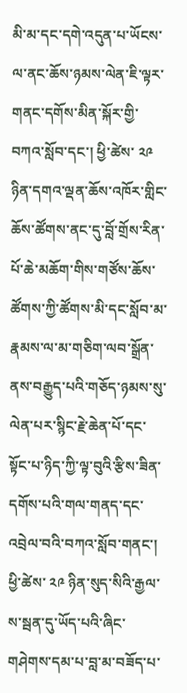མི་མ་དང་དགེ་འདུན་པ་ཡོངས་ལ་ནང་ཆོས་ཉམས་ལེན་ཇི་ལྟར་གནང་དགོས་མིན་སྐོར་གྱི་བཀའ་སློབ་དང་། ཕྱི་ཚེས་ ༢༩ ཉིན་དགའ་ལྡན་ཆོས་འཁོར་གླིང་ཆོས་ཚོགས་ནང་དུ་བློ་གྲོས་རིན་པོ་ཆེ་མཆོག་གིས་གཙོས་ཆོས་ཚོགས་ཀྱི་ཚོགས་མི་དང་སློབ་མ་རྣམས་ལ་མ་གཅིག་ལབ་སྒྲོན་ནས་བརྒྱུད་པའི་གཅོད་ཉམས་སུ་ལེན་པར་སྙིང་རྗེ་ཆེན་པོ་དང་སྟོང་པ་ཉིད་ཀྱི་ལྟ་བུའི་རྩིས་ཟིན་དགོས་པའི་གལ་གནད་དང་འབྲེལ་བའི་བཀའ་སློབ་གནང་། ཕྱི་ཚེས་ ༢༩ ཉིན་སུད་སིའི་རྒྱལ་ས་སྦན་དུ་ཡོད་པའི་ཞིང་གཤེགས་དམ་པ་བླ་མ་བཟོད་པ་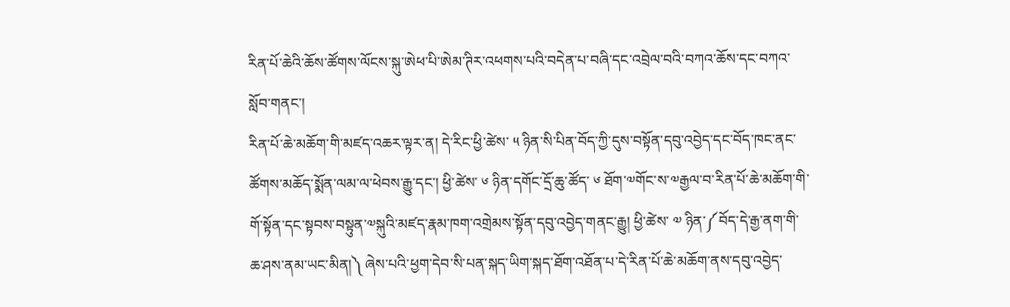རིན་པོ་ཆེའི་ཆོས་ཚོགས་ལོངས་སྐུ་ཨེཕ་པི་ཨེམ་ཊིར་འཕགས་པའི་བདེན་པ་བཞི་དང་འབྲེལ་བའི་བཀའ་ཆོས་དང་བཀའ་སློབ་གནང་།
རིན་པོ་ཆེ་མཆོག་གི་མཛད་འཆར་ལྟར་ན། དེ་རིང་ཕྱི་ཚེས་ ༥ ཉིན་སི་པིན་བོད་ཀྱི་དུས་བསྟོན་དབུ་འབྱེད་དང་བོད་ཁང་ནང་ཚོགས་མཆོད་སྨོན་ལམ་ལ་ཕེབས་རྒྱུ་དང་། ཕྱི་ཚེས་ ༦ ཉིན་དགོང་དྲོ་ཆུ་ཚོད་ ༦ ཐོག་༧གོང་ས་༧རྒྱལ་བ་རིན་པོ་ཆེ་མཆོག་གི་གོ་སྟོན་དང་སྟབས་བསྟུན་༧སྐུའི་མཛད་རྣམ་ཁག་འགྲེམས་སྟོན་དབུ་འབྱེད་གནང་རྒྱུ། ཕྱི་ཚེས་ ༧ ཉིན་༼བོད་དེ་རྒྱ་ནག་གི་ཆ་ཤས་ནམ་ཡང་མིན།༽ ཞེས་པའི་ཕྱག་དེབ་སི་པན་སྐད་ཡིག་སྐད་ཐོག་འཐོན་པ་དེ་རིན་པོ་ཆེ་མཆོག་ནས་དབུ་འབྱེད་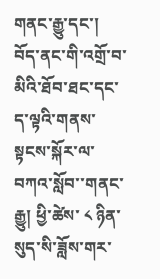གནང་རྒྱུ་དང་། བོད་ནང་གི་འགྲོ་བ་མིའི་ཐོབ་ཐང་དང་ད་ལྟའི་གནས་སྟངས་སྐོར་ལ་བཀའ་སློབ་་གནང་རྒྱུ། ཕྱི་ཚེས་ ༨ ཉིན་སུད་སི་ཟློས་གར་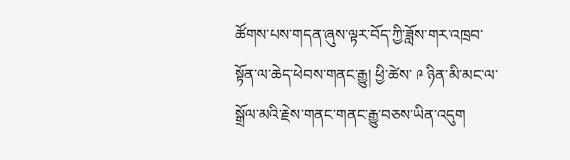ཚོགས་པས་གདན་ཞུས་ལྟར་བོད་ཀྱི་ཟློས་གར་འཁྲབ་སྟོན་ལ་ཆེད་ཕེབས་གནང་རྒྱུ། ཕྱི་ཚེས་ ༩ ཉིན་མི་མང་ལ་སྒྲོལ་མའི་རྗེས་གནང་གནང་རྒྱུ་བཅས་ཡིན་འདུག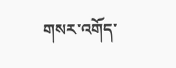གསར་འགོད་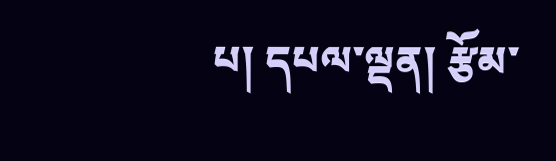པ། དཔལ་ལྡན། རྩོམ་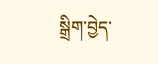སྒྲིག་བྱེད་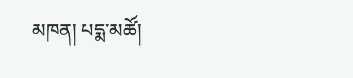མཁན། པདྨ་མཚོ།